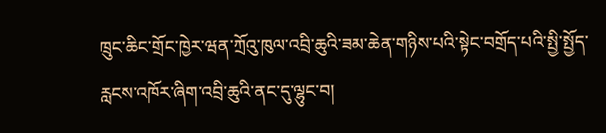ཁྲུང་ཆིང་གྲོང་ཁྱེར་ཝན་ཀྲོའུ་ཁུལ་འབྲི་ཆུའི་ཟམ་ཆེན་གཉིས་པའི་སྟེང་བགྲོད་པའི་སྤྱི་སྤྱོད་རླངས་འཁོར་ཞིག་འབྲི་ཆུའི་ནང་དུ་ལྷུང་བ།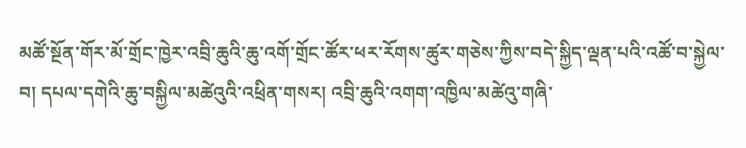མཚོ་སྔོན་གོར་མོ་གྲོང་ཁྱེར་འབྲི་ཆུའི་ཆུ་འགོ་གྲོང་ཚོར་ཕར་རོགས་ཚུར་གཅེས་ཀྱིས་བདེ་སྐྱིད་ལྡན་པའི་འཚོ་བ་སྐྱེལ་བ། དཔལ་དགེའི་ཆུ་བསྐྱིལ་མཚེའུའི་འཕྲིན་གསར། འབྲི་ཆུའི་འགག་འཁྱིལ་མཚེའུ་གཞི་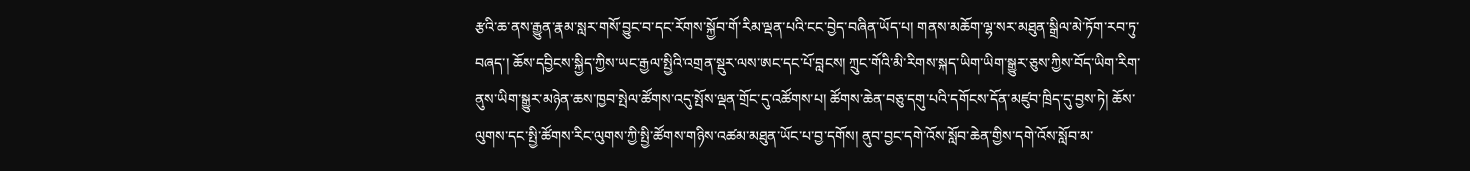རྩའི་ཆ་ནས་རྒྱུན་རྣམ་སླར་གསོ་བྱུང་བ་དང་རོགས་སྐྱོབ་གོ་རིམ་ལྡན་པའི་ངང་བྱེད་བཞིན་ཡོད་པ། གནས་མཆོག་ལྷ་སར་མཐུན་སྒྲིལ་མེ་ཏོག་རབ་ཏུ་བཞད་། ཆོས་དབྱིངས་སྐྱིད་ཀྱིས་ཡང་རྒྱལ་སྤྱིའི་འགྲན་སྡུར་ལས་ཨང་དང་པོ་བླངས། ཀྲུང་གོའི་མི་རིགས་སྐད་ཡིག་ཡིག་སྒྱུར་ཅུས་ཀྱིས་བོད་ཡིག་རིག་ནུས་ཡིག་སྒྱུར་མཉེན་ཆས་ཁྱབ་སྤེལ་ཚོགས་འདུ་སྤོས་ལྡན་གྲོང་དུ་འཚོགས་པ། ཚོགས་ཆེན་བཅུ་དགུ་པའི་དགོངས་དོན་མཛུབ་ཁྲིད་དུ་བྱས་ཏེ། ཆོས་ལུགས་དང་སྤྱི་ཚོགས་རིང་ལུགས་ཀྱི་སྤྱི་ཚོགས་གཉིས་འཚམ་མཐུན་ཡོང་པ་བྱ་དགོས། ནུབ་བྱང་དགེ་འོས་སློབ་ཆེན་གྱིས་དགེ་འོས་སློབ་མ་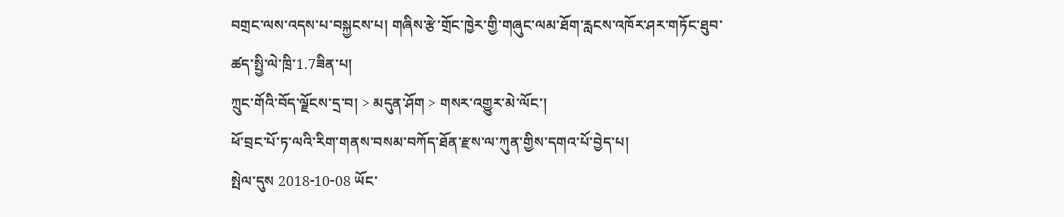བགྲང་ལས་འདས་པ་བསྐྱངས་པ། གཞིས་རྩེ་གྲོང་ཁྱེར་གྱི་གཞུང་ལམ་ཐོག་རླངས་འཁོར་ཤར་གཏོང་ཐུབ་ཚད་སྤྱི་ལེ་ཁྲི་1.7ཟིན་པ།
ཀྲུང་གོའི་བོད་ལྗོངས་དྲ་བ། > མདུན་ཤོག > གསར་འགྱུར་མེ་ལོང་།
ཕོ་བྲང་པོ་ཏ་ལའི་རིག་གནས་བསམ་བཀོད་ཐོན་རྫས་ལ་ཀུན་གྱིས་དགའ་པོ་བྱེད་པ།
སྤེལ་དུས 2018-10-08 ཡོང་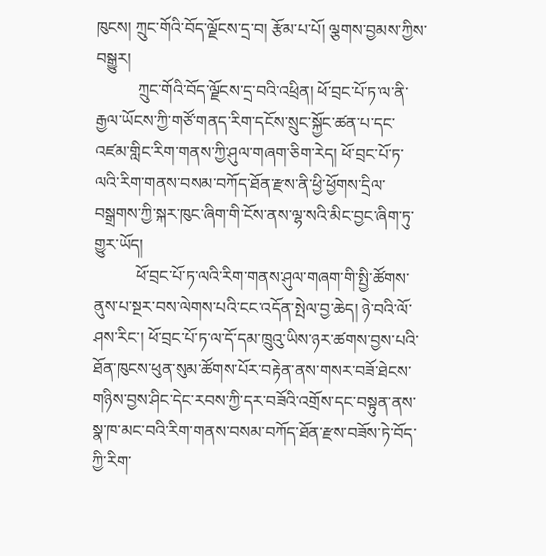ཁུངས། ཀྲུང་གོའི་བོད་ལྗོངས་དྲ་བ། རྩོམ་པ་པོ། ལྕགས་བྱམས་ཀྱིས་བསྒྱུར།
          ཀྲུང་གོའི་བོད་ལྗོངས་དྲ་བའི་འཕྲིན། ཕོ་བྲང་པོ་ཏ་ལ་ནི་རྒྱལ་ཡོངས་ཀྱི་གཙོ་གནད་རིག་དངོས་སྲུང་སྐྱོང་ཚན་པ་དང་འཛམ་གླིང་རིག་གནས་ཀྱི་ཤུལ་གཞག་ཅིག་རེད། ཕོ་བྲང་པོ་ཏ་ལའི་རིག་གནས་བསམ་བཀོད་ཐོན་རྫས་ནི་ཕྱི་ཕྱོགས་དྲིལ་བསྒྲགས་ཀྱི་སྐར་ཁུང་ཞིག་གི་ངོས་ནས་ལྷ་སའི་མིང་བྱང་ཞིག་ཏུ་གྱུར་ཡོད།
          ཕོ་བྲང་པོ་ཏ་ལའི་རིག་གནས་ཤུལ་གཞག་གི་སྤྱི་ཚོགས་ནུས་པ་སྔར་བས་ལེགས་པའི་ངང་འདོན་སྤེལ་བྱ་ཆེད། ཉེ་བའི་ལོ་ཤས་རིང་། ཕོ་བྲང་པོ་ཏ་ལ་དོ་དམ་ཁྲུའུ་ཡིས་ཉར་ཚགས་བྱས་པའི་ཐོན་ཁུངས་ཕུན་སུམ་ཚོགས་པོར་བརྟེན་ནས་གསར་བཟོ་ཐེངས་གཉིས་བྱས་ཤིང་དེང་རབས་ཀྱི་དར་བཟོའི་འགྲོས་དང་བསྟུན་ནས་སྣ་ཁ་མང་བའི་རིག་གནས་བསམ་བཀོད་ཐོན་རྫས་བཟོས་ཏེ་བོད་ཀྱི་རིག་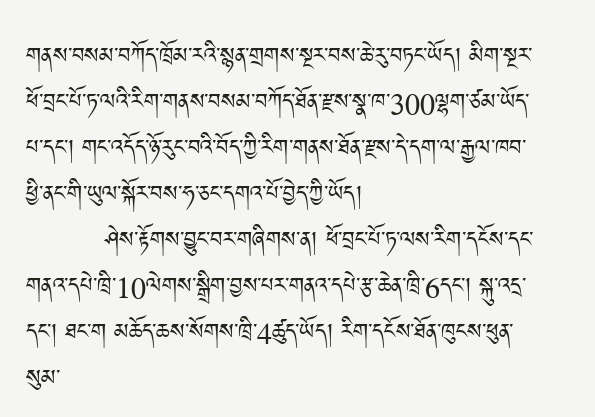གནས་བསམ་བཀོད་ཁྲོམ་རའི་སྙན་གྲགས་སྔར་བས་ཆེ་རུ་བཏང་ཡོད། མིག་སྔར་ཕོ་བྲང་པོ་ཏ་ལའི་རིག་གནས་བསམ་བཀོད་ཐོན་རྫས་སྣ་ཁ་300ལྷག་ཙམ་ཡོད་པ་དང་། གང་འདོད་ཉོ་རུང་བའི་བོད་ཀྱི་རིག་གནས་ཐོན་རྫས་དེ་དག་ལ་རྒྱལ་ཁབ་ཕྱི་ནང་གི་ཡུལ་སྐོར་བས་ཧ་ཅང་དགའ་པོ་བྱེད་ཀྱི་ཡོད།
          ཤེས་རྟོགས་བྱུང་བར་གཞིགས་ན། ཕོ་བྲང་པོ་ཏ་ལས་རིག་དངོས་དང་གནའ་དཔེ་ཁྲི་10ལེགས་སྒྲིག་བྱས་པར་གནའ་དཔེ་རྩ་ཆེན་ཁྲི་6དང་། སྐུ་འདྲ་དང་། ཐང་ག མཆོད་ཆས་སོགས་ཁྲི་4ཚུད་ཡོད། རིག་དངོས་ཐོན་ཁུངས་ཕུན་སུམ་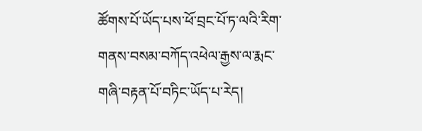ཚོགས་པོ་ཡོད་པས་ཕོ་བྲང་པོ་ཏ་ལའི་རིག་གནས་བསམ་བཀོད་འཕེལ་རྒྱས་ལ་རྨང་གཞི་བརྟན་པོ་བཏིང་ཡོད་པ་རེད།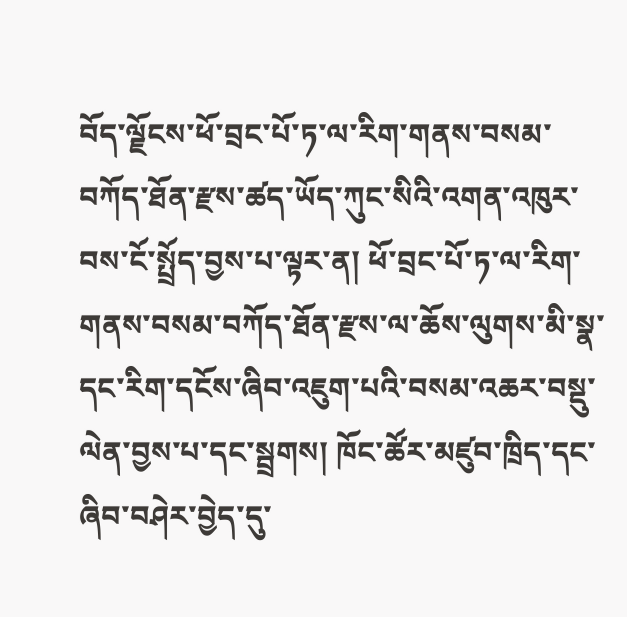བོད་ལྗོངས་ཕོ་བྲང་པོ་ཏ་ལ་རིག་གནས་བསམ་བཀོད་ཐོན་རྫས་ཚད་ཡོད་ཀུང་སིའི་འགན་འཁུར་བས་ངོ་སྤྲོད་བྱས་པ་ལྟར་ན། ཕོ་བྲང་པོ་ཏ་ལ་རིག་གནས་བསམ་བཀོད་ཐོན་རྫས་ལ་ཆོས་ལུགས་མི་སྣ་དང་རིག་དངོས་ཞིབ་འཇུག་པའི་བསམ་འཆར་བསྡུ་ལེན་བྱས་པ་དང་སྦྲགས། ཁོང་ཚོར་མཛུབ་ཁྲིད་དང་ཞིབ་བཤེར་བྱེད་དུ་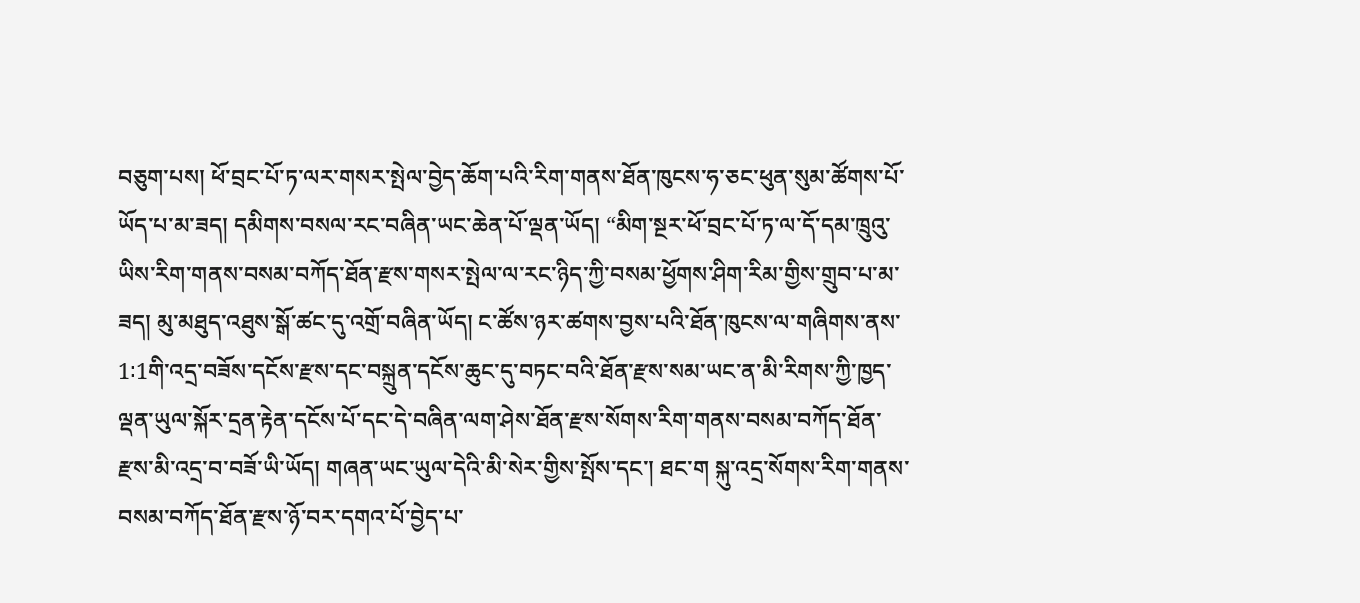བཅུག་པས། ཕོ་བྲང་པོ་ཏ་ལར་གསར་སྤེལ་བྱེད་ཆོག་པའི་རིག་གནས་ཐོན་ཁུངས་ཧ་ཅང་ཕུན་སུམ་ཚོགས་པོ་ཡོད་པ་མ་ཟད། དམིགས་བསལ་རང་བཞིན་ཡང་ཆེན་པོ་ལྡན་ཡོད། “མིག་སྔར་ཕོ་བྲང་པོ་ཏ་ལ་དོ་དམ་ཁྲུའུ་ཡིས་རིག་གནས་བསམ་བཀོད་ཐོན་རྫས་གསར་སྤེལ་ལ་རང་ཉིད་ཀྱི་བསམ་ཕྱོགས་ཤིག་རིམ་གྱིས་གྲུབ་པ་མ་ཟད། མུ་མཐུད་འཐུས་སྒོ་ཚང་དུ་འགྲོ་བཞིན་ཡོད། ང་ཚོས་ཉར་ཚགས་བྱས་པའི་ཐོན་ཁུངས་ལ་གཞིགས་ནས་1∶1གི་འདྲ་བཟོས་དངོས་རྫས་དང་བསྐྲུན་དངོས་ཆུང་དུ་བཏང་བའི་ཐོན་རྫས་སམ་ཡང་ན་མི་རིགས་ཀྱི་ཁྱད་ལྡན་ཡུལ་སྐོར་དྲན་རྟེན་དངོས་པོ་དང་དེ་བཞིན་ལག་ཤེས་ཐོན་རྫས་སོགས་རིག་གནས་བསམ་བཀོད་ཐོན་རྫས་མི་འདྲ་བ་བཟོ་ཡི་ཡོད། གཞན་ཡང་ཡུལ་དེའི་མི་སེར་གྱིས་སྤོས་དང་། ཐང་ག སྐུ་འདྲ་སོགས་རིག་གནས་བསམ་བཀོད་ཐོན་རྫས་ཉོ་བར་དགའ་པོ་བྱེད་པ་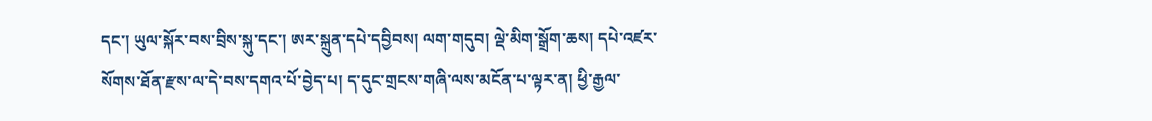དང་། ཡུལ་སྐོར་བས་བྲིས་སྐུ་དང་། ཨར་སྐྲུན་དཔེ་དབྱིབས། ལག་གདུབ། ལྡེ་མིག་སྒྲོག་ཆས། དཔེ་འཛར་སོགས་ཐོན་རྫས་ལ་དེ་བས་དགའ་པོ་བྱེད་པ། ད་དུང་གྲངས་གཞི་ལས་མངོན་པ་ལྟར་ན། ཕྱི་རྒྱལ་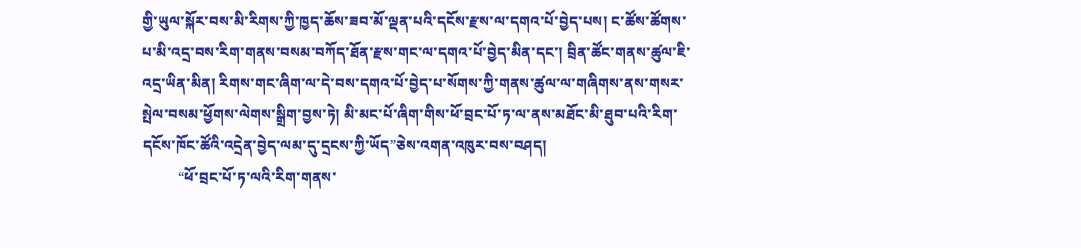གྱི་ཡུལ་སྐོར་བས་མི་རིགས་ཀྱི་ཁྱད་ཆོས་ཟབ་མོ་ལྡན་པའི་དངོས་རྫས་ལ་དགའ་པོ་བྱེད་པས། ང་ཚོས་ཚོགས་པ་མི་འདྲ་བས་རིག་གནས་བསམ་བཀོད་ཐོན་རྫས་གང་ལ་དགའ་པོ་བྱེད་མིན་དང་། བྲིན་ཚོང་གནས་ཚུལ་ཇི་འདྲ་ཡིན་མིན། རིགས་གང་ཞིག་ལ་དེ་བས་དགའ་པོ་བྱེད་པ་སོགས་ཀྱི་གནས་ཚུལ་ལ་གཞིགས་ནས་གསར་སྤེལ་བསམ་ཕྱོགས་ལེགས་སྒྲིག་བྱས་ཏེ། མི་མང་པོ་ཞིག་གིས་ཕོ་བྲང་པོ་ཏ་ལ་ནས་མཐོང་མི་ཐུབ་པའི་རིག་དངོས་ཁོང་ཚོའི་འདྲེན་བྱེད་ལམ་དུ་དྲངས་ཀྱི་ཡོད”ཅེས་འགན་འཁུར་བས་བཤད།
          “ཕོ་བྲང་པོ་ཏ་ལའི་རིག་གནས་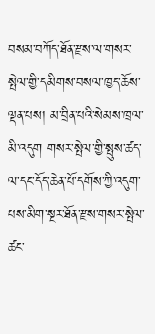བསམ་བཀོད་ཐོན་རྫས་ལ་གསར་སྤེལ་གྱི་དམིགས་བསལ་ཁྱད་ཆོས་ལྡན་པས། མ་བྲིན་པའི་སེམས་ཁྲལ་མི་འདུག གསར་སྤེལ་གྱི་སྤུས་ཚད་ལ་དང་དོད་ཆེན་པོ་དགོས་ཀྱི་འདུག་པས་མིག་སྔར་ཐོན་རྫས་གསར་སྤེལ་ཚང་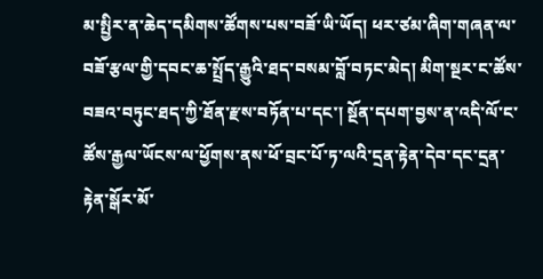མ་སྤྱིར་ན་ཆེད་དམིགས་ཚོགས་པས་བཟོ་ཡི་ཡོད། ཕར་ཙམ་ཞིག་གཞན་ལ་བཟོ་རྩལ་གྱི་དབང་ཆ་སྤྲོད་རྒྱུའི་ཐད་བསམ་བློ་བཏང་མེད། མིག་སྔར་ང་ཚོས་བཟའ་བཏུང་ཐད་ཀྱི་ཐོན་རྫས་བཏོན་པ་དང་། སྔོན་དཔག་བྱས་ན་འདི་ལོ་ང་ཚོས་རྒྱལ་ཡོངས་ལ་ཕྱོགས་ནས་ཕོ་བྲང་པོ་ཏ་ལའི་དྲན་རྟེན་དེབ་དང་དྲན་རྟེན་སྒོར་མོ་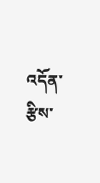འདོན་རྩིས་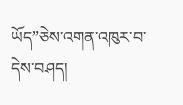ཡོད”ཅེས་འགན་འཁུར་བ་དེས་བཤད།